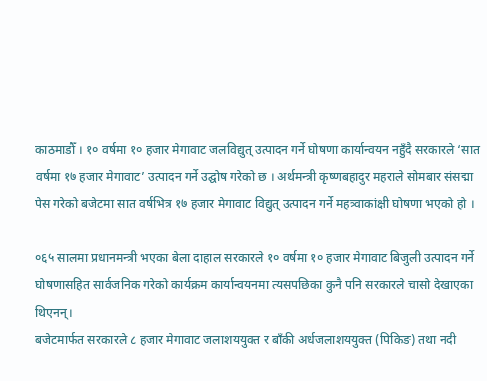काठमाडौँ । १० वर्षमा १० हजार मेगावाट जलविद्युत् उत्पादन गर्ने घोषणा कार्यान्वयन नहुँदै सरकारले ‘सात वर्षमा १७ हजार मेगावाट’ उत्पादन गर्ने उद्घोष गरेको छ । अर्थमन्त्री कृष्णबहादुर महराले सोमबार संसद्मा पेस गरेको बजेटमा सात वर्षभित्र १७ हजार मेगावाट विद्युत् उत्पादन गर्ने महत्र्वाकांक्षी घोषणा भएको हो ।

०६५ सालमा प्रधानमन्त्री भएका बेला दाहाल सरकारले १० वर्षमा १० हजार मेगावाट बिजुली उत्पादन गर्ने घोषणासहित सार्वजनिक गरेको कार्यक्रम कार्यान्वयनमा त्यसपछिका कुनै पनि सरकारले चासो देखाएका थिएनन्।
बजेटमार्फत सरकारले ८ हजार मेगावाट जलाशययुक्त र बाँकी अर्धजलाशययुक्त (पिकिङ) तथा नदी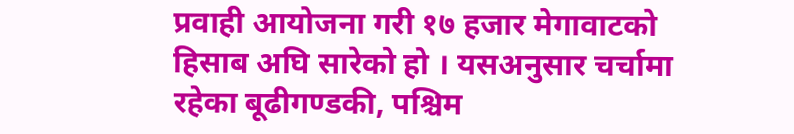प्रवाही आयोजना गरी १७ हजार मेगावाटको हिसाब अघि सारेको हो । यसअनुसार चर्चामा रहेका बूढीगण्डकी, पश्चिम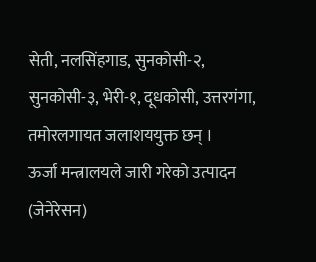सेती, नलसिंहगाड, सुनकोसी-२, सुनकोसी-३, भेरी-१, दूधकोसी, उत्तरगंगा, तमोरलगायत जलाशययुक्त छन् ।
ऊर्जा मन्त्रालयले जारी गरेको उत्पादन (जेनेरेसन)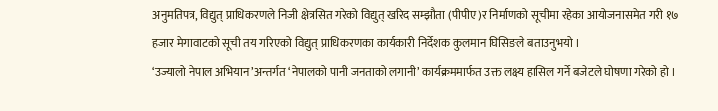अनुमतिपत्र, विद्युत् प्राधिकरणले निजी क्षेत्रसित गरेको विद्युत् खरिद सम्झौता (पीपीए)र निर्माणको सूचीमा रहेका आयोजनासमेत गरी १७ हजार मेगावाटको सूची तय गरिएको विद्युत् प्राधिकरणका कार्यकारी निर्देशक कुलमान घिसिङले बताउनुभयो ।
‘उज्यालो नेपाल अभियान’अन्तर्गत ‘नेपालको पानी जनताको लगानी’ कार्यक्रममार्फत उक्त लक्ष्य हासिल गर्ने बजेटले घोषणा गरेको हो ।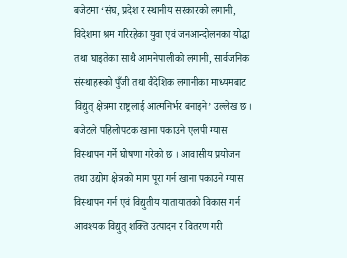बजेटमा ‘संघ, प्रदेश र स्थानीय सरकारको लगानी, विदेशमा श्रम गरिरहेका युवा एवं जनआन्दोलनका योद्धा तथा घाइतेका साथै आमनेपालीको लगानी, सार्वजनिक संस्थाहरूको पुँजी तथा वैदेशिक लगानीका माध्यमबाट विद्युत् क्षेत्रमा राष्ट्रलाई आत्मनिर्भर बनाइने’ उल्लेख छ ।
बजेटले पहिलोपटक खाना पकाउने एलपी ग्यास विस्थापन गर्ने घोषणा गरेको छ । आवासीय प्रयोजन तथा उद्योग क्षेत्रको माग पूरा गर्न खाना पकाउने ग्यास विस्थापन गर्न एवं विद्युतीय यातायातको विकास गर्न आवश्यक विद्युत् शक्ति उत्पादन र वितरण गरी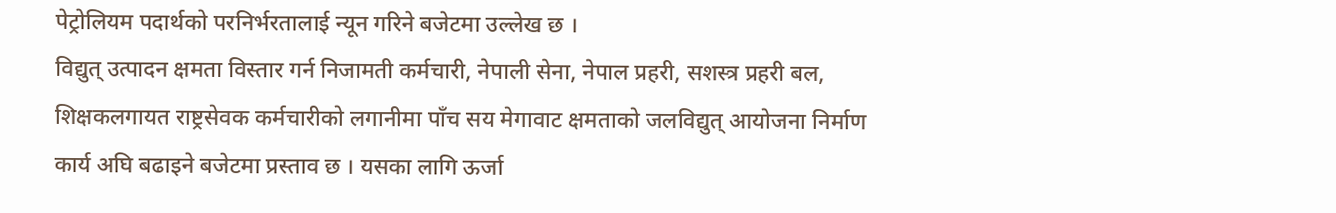पेट्रोलियम पदार्थको परनिर्भरतालाई न्यून गरिने बजेटमा उल्लेख छ ।
विद्युत् उत्पादन क्षमता विस्तार गर्न निजामती कर्मचारी, नेपाली सेना, नेपाल प्रहरी, सशस्त्र प्रहरी बल, शिक्षकलगायत राष्ट्रसेवक कर्मचारीको लगानीमा पाँच सय मेगावाट क्षमताको जलविद्युत् आयोजना निर्माण कार्य अघि बढाइने बजेटमा प्रस्ताव छ । यसका लागि ऊर्जा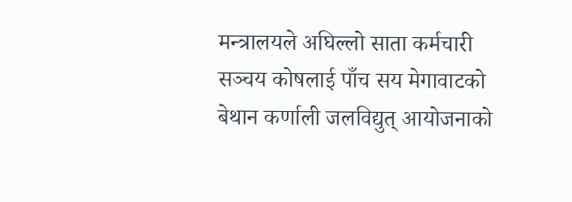मन्त्रालयले अघिल्लो साता कर्मचारी सञ्चय कोषलाई पाँच सय मेगावाटको बेथान कर्णाली जलविद्युत् आयोजनाको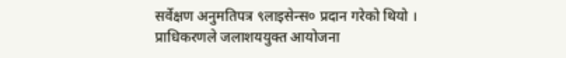सर्वेक्षण अनुमतिपत्र ९लाइसेन्स० प्रदान गरेको थियो ।
प्राधिकरणले जलाशययुक्त आयोजना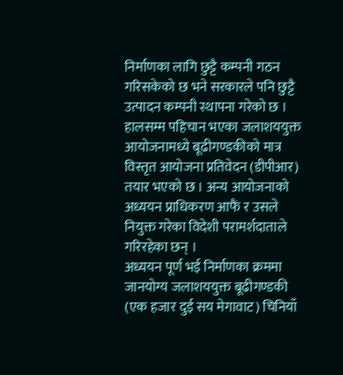निर्माणका लागि छुट्टै कम्पनी गठन गरिसकेको छ भने सरकारले पनि छुट्टै उत्पादन कम्पनी स्थापना गरेको छ ।
हालसम्म पहिचान भएका जलाशययुक्त आयोजनामध्ये बूढीगण्डकीको मात्र विस्तृत आयोजना प्रतिवेदन (डीपीआर) तयार भएको छ । अन्य आयोजनाको अध्ययन प्राधिकरण आफैं र उसले नियुक्त गरेका विदेशी परामर्शदाताले गरिरहेका छन् ।
अध्ययन पूर्ण भई निर्माणका क्रममा जानयोग्य जलाशययुक्त बूढीगण्डकी (एक हजार दुई सय मेगावाट) चिनियाँ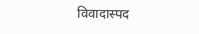विवादास्पद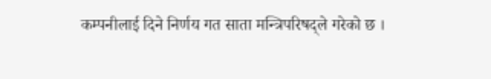कम्पनीलाई दिने निर्णय गत साता मन्त्रिपरिषद्ले गरेको छ ।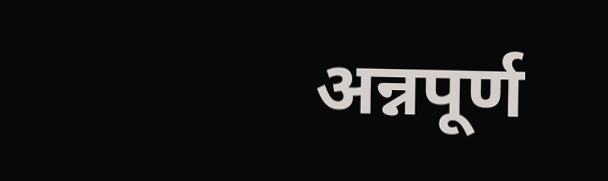अन्नपूर्ण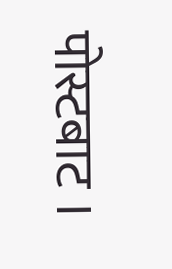पोस्टबाट ।